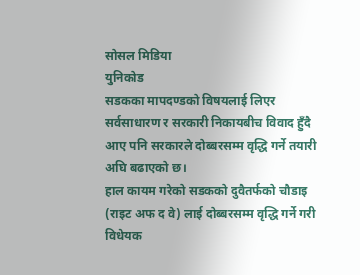सोसल मिडिया
युनिकोड
सडकका मापदण्डको विषयलाई लिएर सर्वसाधारण र सरकारी निकायबीच विवाद हुँदै आए पनि सरकारले दोब्बरसम्म वृद्धि गर्ने तयारी अघि बढाएको छ।
हाल कायम गरेको सडकको दुवैतर्फको चौडाइ (राइट अफ द वे) लाई दोब्बरसम्म वृद्धि गर्ने गरी विधेयक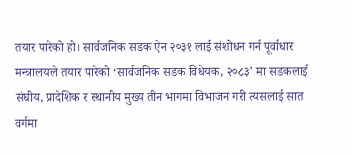तयार पारेको हो। सार्वजनिक सडक ऐन २०३१ लाई संशोधन गर्न पूर्वाधार मन्त्रालयले तयार पारेको ‘सार्वजनिक सडक विधेयक, २०८३’ मा सडकलाई संघीय, प्रादेशिक र स्थानीय मुख्य तीन भागमा विभाजन गरी त्यसलाई सात वर्गमा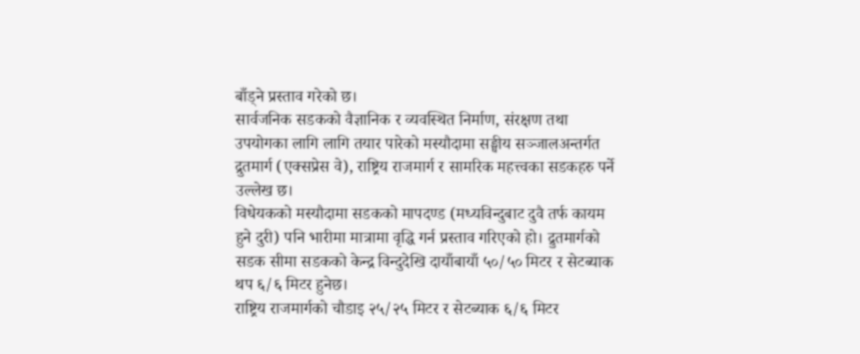बाँड्ने प्रस्ताव गरेको छ।
सार्वजनिक सडकको वैज्ञानिक र व्यवस्थित निर्माण, संरक्षण तथा उपयोगका लागि लागि तयार पारेको मस्यौदामा सङ्घीय सञ्जालअन्तर्गत द्रुतमार्ग (एक्सप्रेस वे), राष्ट्रिय राजमार्ग र सामरिक महत्त्वका सडकहरु पर्ने उल्लेख छ।
विधेयकको मस्यौदामा सडकको मापदण्ड (मध्यविन्दुबाट दुवै तर्फ कायम हुने दुरी) पनि भारीमा मात्रामा वृद्धि गर्न प्रस्ताव गरिएको हो। द्रुतमार्गको सडक सीमा सडकको केन्द्र विन्दुदेखि दायाँबायाँ ५०/५० मिटर र सेटब्याक थप ६/६ मिटर हुनेछ।
राष्ट्रिय राजमार्गको चौडाइ २५/२५ मिटर र सेटब्याक ६/६ मिटर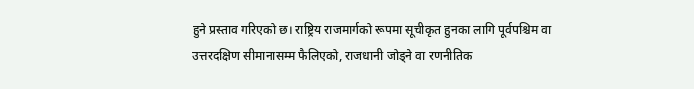हुने प्रस्ताव गरिएको छ। राष्ट्रिय राजमार्गको रूपमा सूचीकृत हुनका लागि पूर्वपश्चिम वा उत्तरदक्षिण सीमानासम्म फैलिएको, राजधानी जोड्ने वा रणनीतिक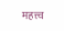महत्त्व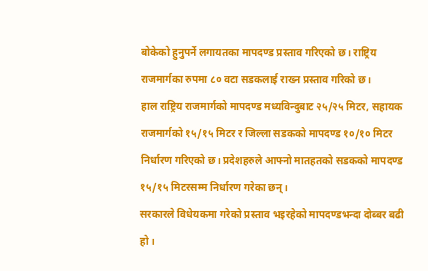बोकेको हुनुपर्ने लगायतका मापदण्ड प्रस्ताव गरिएको छ। राष्ट्रिय राजमार्गका रुपमा ८० वटा सडकलाई राख्न प्रस्ताव गरिको छ।
हाल राष्ट्रिय राजमार्गको मापदण्ड मध्यविन्दुबाट २५/२५ मिटर, सहायक राजमार्गको १५/१५ मिटर र जिल्ला सडकको मापदण्ड १०/१० मिटर निर्धारण गरिएको छ। प्रदेशहरुले आफ्नो मातहतको सडकको मापदण्ड १५/१५ मिटरसम्म निर्धारण गरेका छन्।
सरकारले विधेयकमा गरेको प्रस्ताव भइरहेको मापदण्डभन्दा दोब्बर बढी हो।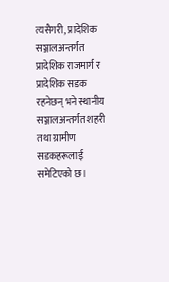त्यसैगरी, प्रादेशिक सञ्जालअन्तर्गत प्रादेशिक राजमार्ग र प्रादेशिक सडक रहनेछन् भने स्थानीय सञ्जालअन्तर्गत शहरी तथा ग्रामीण सडकहरूलाई समेटिएको छ।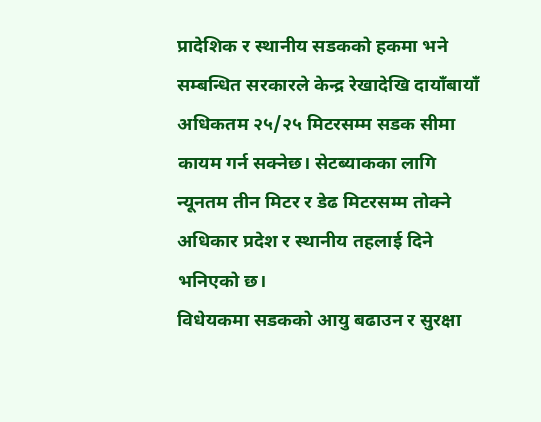प्रादेशिक र स्थानीय सडकको हकमा भने सम्बन्धित सरकारले केन्द्र रेखादेखि दायाँबायाँ अधिकतम २५/२५ मिटरसम्म सडक सीमा कायम गर्न सक्नेछ। सेटब्याकका लागि न्यूनतम तीन मिटर र डेढ मिटरसम्म तोक्ने अधिकार प्रदेश र स्थानीय तहलाई दिने भनिएको छ।
विधेयकमा सडकको आयु बढाउन र सुरक्षा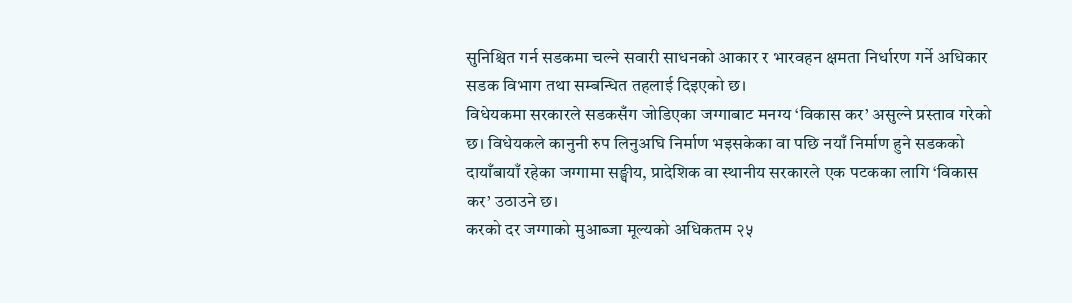सुनिश्चित गर्न सडकमा चल्ने सवारी साधनको आकार र भारवहन क्षमता निर्धारण गर्ने अधिकार सडक विभाग तथा सम्बन्धित तहलाई दिइएको छ।
विधेयकमा सरकारले सडकसँग जोडिएका जग्गाबाट मनग्य ‘विकास कर’ असुल्ने प्रस्ताव गरेको छ। विधेयकले कानुनी रुप लिनुअघि निर्माण भइसकेका वा पछि नयाँ निर्माण हुने सडकको दायाँबायाँ रहेका जग्गामा सङ्घीय, प्रादेशिक वा स्थानीय सरकारले एक पटकका लागि ‘विकास कर’ उठाउने छ।
करको दर जग्गाको मुआब्जा मूल्यको अधिकतम २५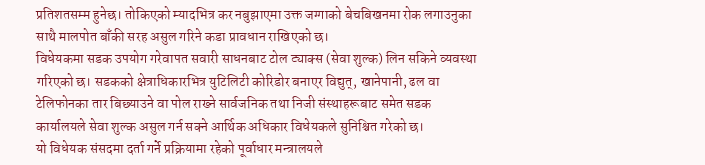प्रतिशतसम्म हुनेछ। तोकिएको म्यादभित्र कर नबुझाएमा उक्त जग्गाको बेचबिखनमा रोक लगाउनुका साथै मालपोत बाँकी सरह असुल गरिने कडा प्रावधान राखिएको छ।
विधेयकमा सडक उपयोग गरेवापत सवारी साधनबाट टोल ट्याक्स (सेवा शुल्क) लिन सकिने व्यवस्था गरिएको छ। सडकको क्षेत्राधिकारभित्र युटिलिटी कोरिडोर बनाएर विद्युत्, खानेपानी, ढल वा टेलिफोनका तार बिछ्याउने वा पोल राख्ने सार्वजनिक तथा निजी संस्थाहरूबाट समेत सडक कार्यालयले सेवा शुल्क असुल गर्न सक्ने आर्थिक अधिकार विधेयकले सुनिश्चित गरेको छ।
यो विधेयक संसदमा दर्ता गर्ने प्रक्रियामा रहेको पूर्वाधार मन्त्रालयले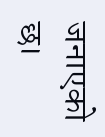जनाएको छ।